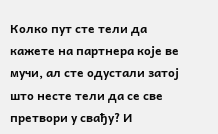Колко пут сте тели да кажете на партнера које ве мучи, ал сте одустали затој што несте тели да се све претвори у свађу? И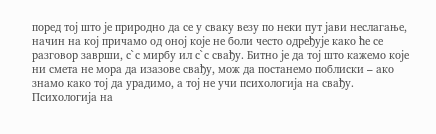поред тој што је природно да се у сваку везу по неки пут јави неслагање, начин на кој причамо од оној које не боли често одређује како ће се разговор заврши, с`с мирбу ил с`с свађу. Битно је да тој што кажемо које ни смета не мора да изазове свађу, мож да постанемо поблиски – ако знамо како тој да урадимо, а тој не учи психологија на свађу.
Психологија на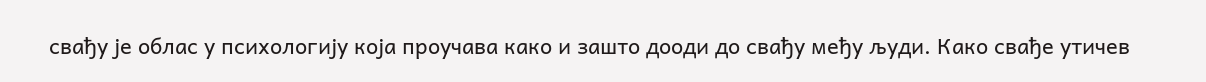свађу је облас у психологију која проучава како и зашто дооди до свађу међу људи. Како свађе утичев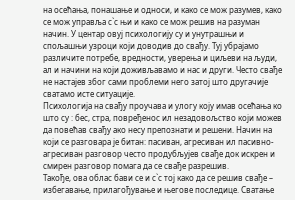на осећања, понашање и односи, и како се мож разумев, како се мож управља с`с њи и како се мож решив на разуман начин. У центар овуј психологију су и унутрашњи и спољашњи узроци који доводив до свађу. Туј убрајамо различите потребе, вредности, уверења и циљеви на људи, ал и начини на који доживљавамо и нас и други. Често свађе не настајев због сами проблеми него затој што другачије сватамо исте ситуације.
Психологија на свађу проучава и улогу коју имав осећања ко што су : бес, стра, повређенос ил незадовољство који можев да повећав свађу ако несу препознати и решени. Начин на који се разговара је битан: пасиван, агресиван ил пасивно-агресиван разговор често продубљујев свађе док искрен и смирен разговор помага да се свађе разрешив.
Такође, ова облас бави се и с`с тој како да се решив свађе – избегавање, прилагођување и његове последице. Сватање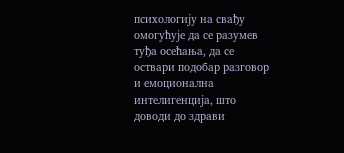психологију на свађу омогућује да се разумев туђа осећања, да се оствари подобар разговор и емоционална интелигенција, што доводи до здрави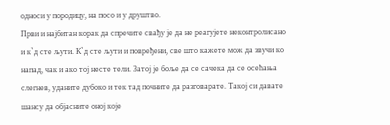односи у породицу, на посо и у друштво.
Први и најбитан корак да спречите свађу је да не реагујете неконтролисано и к`д сте љути. К`д сте љути и повређени, све што кажете мож да звучи ко напад, чак и ако тој несте тели. Затој је боље да се сачека да се осећања слегнев, уданите дубоко и тек тад почните да разговарате. Такој си давате шансу да објасните оној које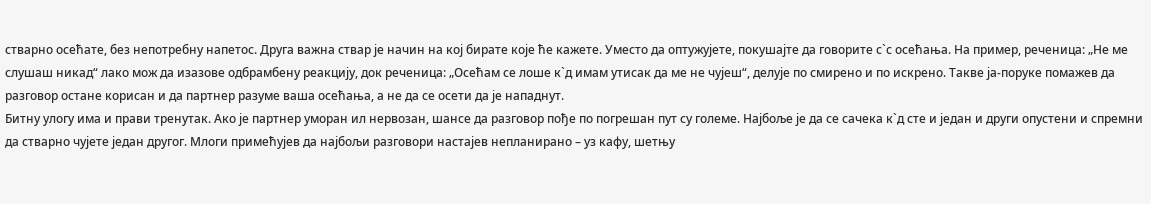стварно осећате, без непотребну напетос. Друга важна ствар је начин на кој бирате које ће кажете. Уместо да оптужујете, покушајте да говорите с`с осећања. На пример, реченица: „Не ме слушаш никад“ лако мож да изазове одбрамбену реакцију, док реченица: „Осећам се лоше к`д имам утисак да ме не чујеш“, делује по смирено и по искрено. Такве ја-поруке помажев да разговор остане корисан и да партнер разуме ваша осећања, а не да се осети да је нападнут.
Битну улогу има и прави тренутак. Ако је партнер уморан ил нервозан, шансе да разговор пође по погрешан пут су големе. Најбоље је да се сачека к`д сте и један и други опустени и спремни да стварно чујете један другог. Млоги примећујев да најбољи разговори настајев непланирано – уз кафу, шетњу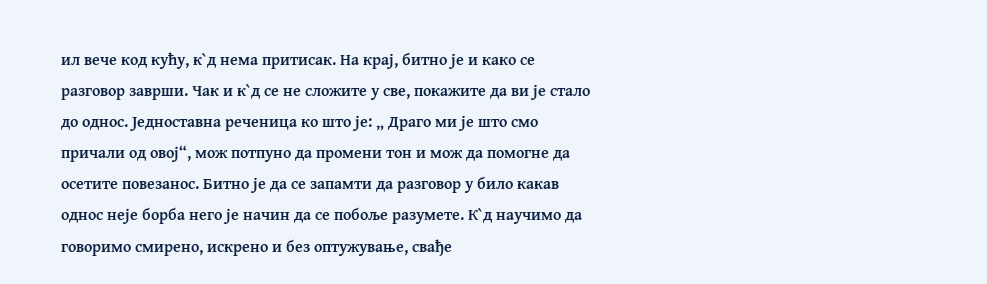ил вече код кућу, к`д нема притисак. На крај, битно је и како се разговор заврши. Чак и к`д се не сложите у све, покажите да ви је стало до однос. Једноставна реченица ко што је: „ Драго ми је што смо причали од овој“, мож потпуно да промени тон и мож да помогне да осетите повезанос. Битно је да се запамти да разговор у било какав однос неје борба него је начин да се побоље разумете. К`д научимо да говоримо смирено, искрено и без оптужување, свађе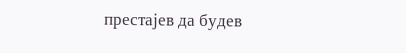престајев да будев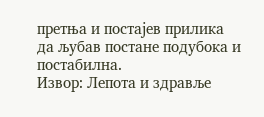претња и постајев прилика да љубав постане подубока и постабилна.
Извор: Лепота и здравље